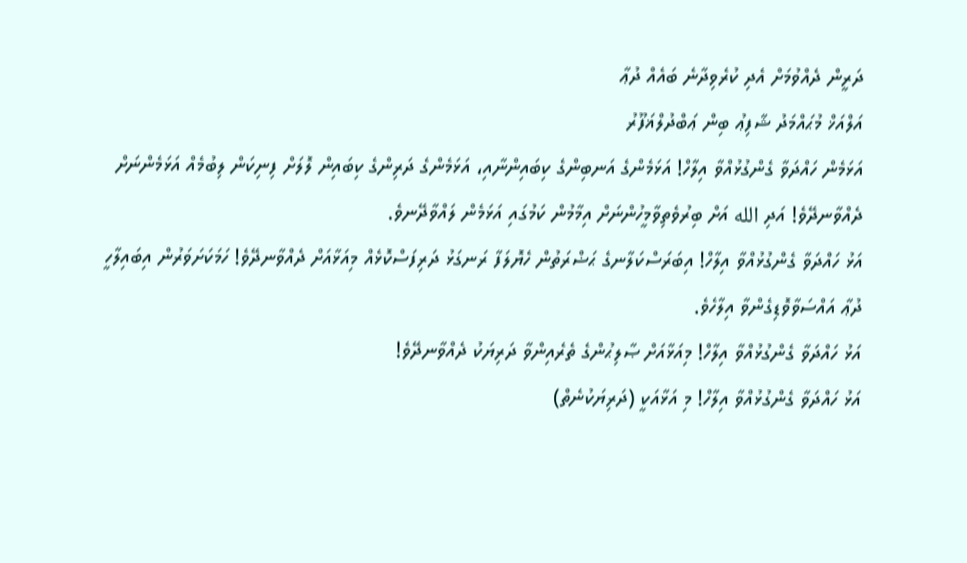ދަރީން ދެއްވުމަށް އެދި ކުރެވިދާނެ ބައެއް ދުޢާ
އަލްއަޚް މުޙައްމަދު ޝާފިޢު ބިން ޢަބްދުލްޣަފޫރު
އަޅަމެން ހައްދަވާ ގެންގުޅުއްވާ އިލާހް! އަޅަމެންގެ އަނބިންގެ ކިބައިންނާއި، އަޅަމެންގެ ދަރިންގެ ކިބައިން ލޮލަށް ފިނިކަން ލިބުމެއް އަޅަމެންނަށް ދެއްވާނދޭވެ! އަދި الله އަށް ބިރުވެތިވާމީހުންނަށް އިމާމުން ކަމުގައި އަޅަމެން ލައްވާދޭނވެ.
އަޅު ހައްދަވާ ގެންގުޅުއްވާ އިލާހް! އިބަރަސްކަލާނގެ ޙަޟްރަތުން ހެޔޮލަފާ ރަނގަޅު ދަރިފަސްކޮޅެއް މިއަޅާއަށް ދެއްވާނދޭވެ! ހަމަކަށަވަރުން އިބައިލާހީ ދުޢާ އައްސަވާވޮޑިގެންވާ އިލާހެވެ.
އަޅު ހައްދަވާ ގެންގުޅުއްވާ އިލާހް! މިއަޅާއަށް ޞާލިޙުންގެ ތެރެއިންވާ ދަރިޔަކު ދެއްވާނދޭވެ!
އަޅު ހައްދަވާ ގެންގުޅުއްވާ އިލާހް! މި އަޅާއަކީ (ދަރިޔަކުނެތް)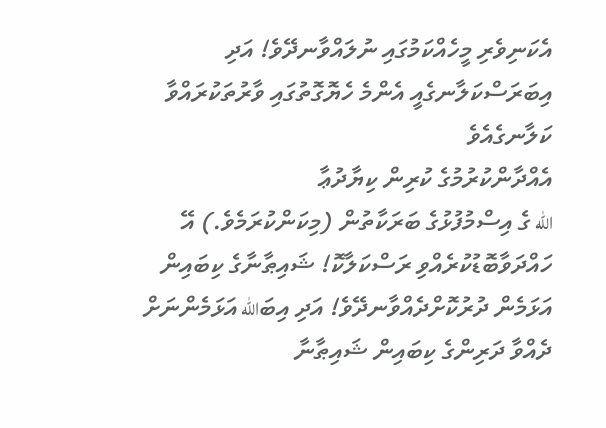އެކަނިވެރި މީހެއްކަމުގައި ނުލައްވާނދޭވެ! އަދި އިބަރަސްކަލާނގެއީ އެންމެ ހެޔޮގޮތުގައި ވާރުތަކުރައްވާ ކަލާނގެއެވެ
އެއްދާންކުރުމުގެ ކުރިން ކިޔާދުޢާ
الله ގެ އިސްމުފުޅުގެ ބަރަކާތުން (މިކަންކުރަމެވެ.) އޭ ހައްދަވާބޮޑުކުރެއްވި ރަސްކަލާކޮ! ޝައިޠާނާގެ ކިބައިން އަޅަމެން ދުރުކޮށްދެއްވާނދޭވެ! އަދި އިބަالله އަޅަމެންނަށް ދެއްވާ ދަރިންގެ ކިބައިން ޝައިޠާނާ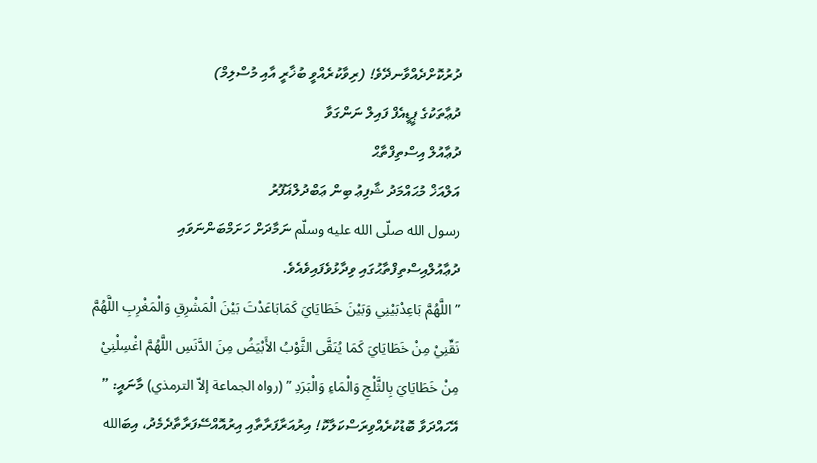ދުރުކޮށްދެއްވާނދޭވެ! (ރިވާކުރެއްވީ ބުޚާރީ އާއި މުސްލިމް)
ދުޢާތަކުގެ ޕީޑީއެފް ފައިލް ނަންގަވާ
ދުޢާއުލް އިސްތިފްތާޙް
އަލްއަޚް މުޙައްމަދު ޝާފިޢު ބިން ޢަބްދުލްޣަފޫރު
رسول الله صلّى الله عليه وسلّم ނަމާދަށް ހަށަމްބަންނަވައި ދުޢާއުލްއިސްތިފްތާޙުގައި ވިދާޅުވެފައިވެއެވެ.
” اللَّهُمَّ بَاعِدْبَيْنِي وَبَيْنَ خَطَايَايَ كَمَابَاعَدْتَ بَيْنَ الْمَشْرِقِ وَالْمَغْرِبِ اللَّهُمَّ نَقِّنِيْ مِنْ خَطَايَايَ كَمَا يُنَقَّى الثَّوْبُ الأَبْيَضُ مِنَ الدَّنَسِ اللَّهُمَّ اغْسِلْنِيْ مِنْ خَطَايَايَ بِالثَّلْجِ وَالْمَاءِ وَالْبَرَدِ ” (رواه الجماعة إلاّ الترمذي) މާނައީ: ” އޭހައްދަވާ ބޮޑުކުރެއްވިރަސްކަލާކޮ! އިރުއަރާފަރާތާއި އިރުއޮއްސޭފަރާތާދެމެދު، އިބަالله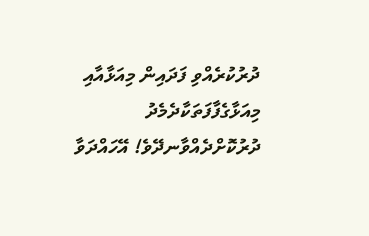ދުރުކުރެއްވި ފަދައިން މިއަޅާއާއި މިއަޅާގެފާފަތަކާދެމެދު ދުރުކޮށްދެއްވާނދޭވެ! އޭހައްދަވާ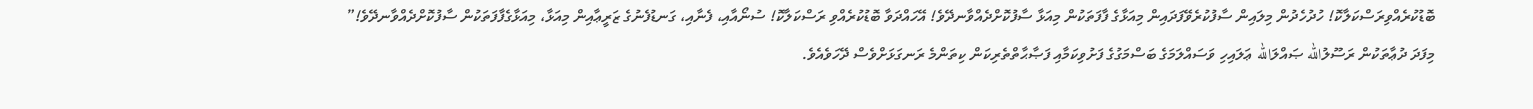ބޮޑުކުރެއްވިރަސްކަލާކޮ! ހުދުހެދުން މިލައިން ސާފުކުރެވޭފަދައިން މިއަޅާގެ ފާފަތަކުން މިއަޅާ ސާފުކޮށްދެއްވާނދޭވެ! އޭހައްދަވާ ބޮޑުކުރެއްވި ރަސްކަލާކޮ! ސުނޯއާއި، ފެނާއި، ގަނޑުފެނުގެ ޒަރީޢާއިން މިއަޅާ، މިއަޅާގެފާފަތަކުން ސާފުކޮށްދެއްވާނދޭވެ!”
މިފަދަ ދުޢާތަކުން ރަސޫލުالله ޞައްލަالله ޢަލައިހި ވަސައްލަމަގެ ބަސްމަގުގެ ފަށުވިކަމާއި ފަޞާޙާތްތެރިކަން ކިތަންމެ ރަނގަޅަށްވެސް ދޭހަވެއެވެ.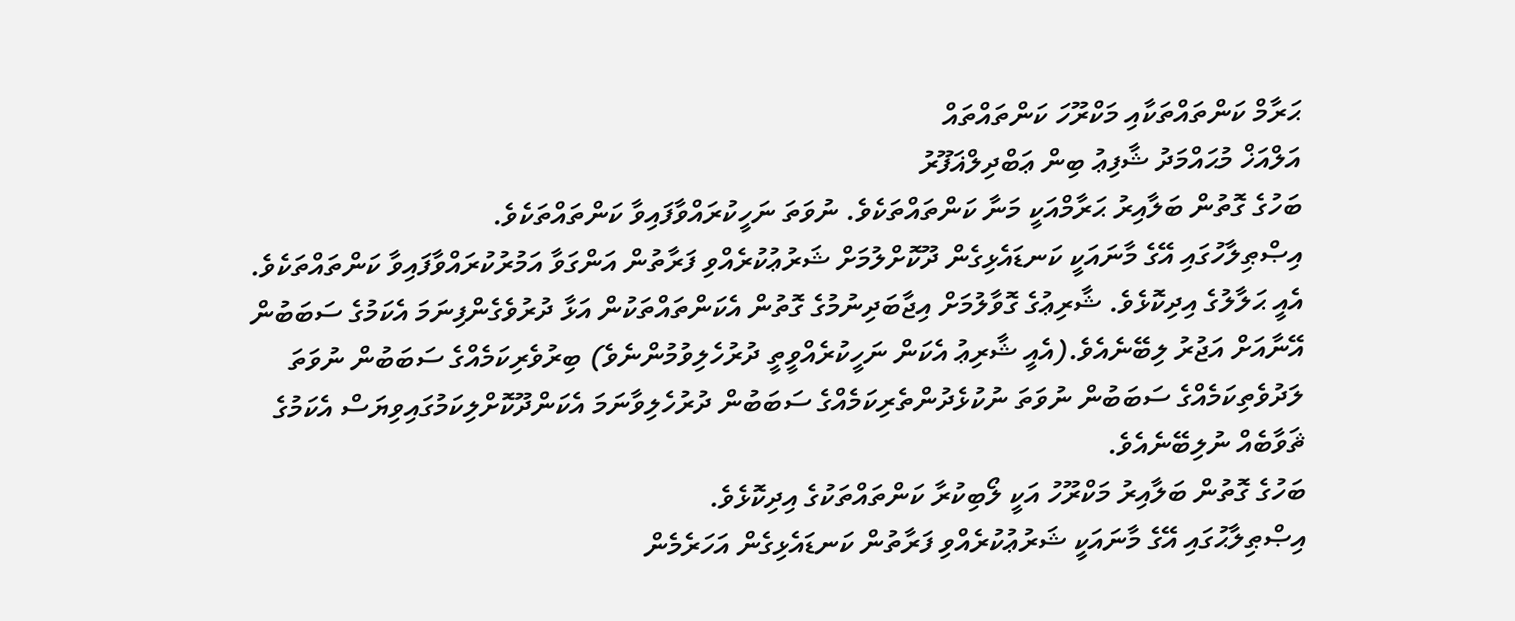ޙަރާމް ކަންތައްތަކާއި މަކްރޫހަ ކަންތައްތައް
އަލްއަޚް މުޙައްމަދު ޝާފިޢު ބިން ޢަބްދިލްޣަފޫރު
ބަހުގެ ގޮތުން ބަލާއިރު ޙަރާމްއަކީ މަނާ ކަންތައްތަކެވެ. ނުވަތަ ނަހީކުރައްވާފައިވާ ކަންތައްތަކެވެ.
އިޞްޠިލާހުގައި އޭގެ މާނައަކީ ކަނޑައެޅިގެން ދޫކޮށްލުމަށް ޝަރުޢުކުރެއްވި ފަރާތުން އަންގަވާ އަމުރުކުރައްވާފައިވާ ކަންތައްތަކެވެ. އެއީ ޙަލާލުގެ އިދިކޮޅެވެ. ޝާރިޢުގެ ގޮވާލުމަށް އިޖާބަދިނުމުގެ ގޮތުން އެކަންތައްތަކުން އަޅާ ދުރުވެގެންފިނަމަ އެކަމުގެ ސަބަބުން އޭނާއަށް އަޖުރު ލިބޭނެއެވެ.(އެއީ ޝާރިޢު އެކަން ނަހީކުރެއްވީތީ ދުރުހެލިވުމުންނެވެ) ބިރުވެރިކަމެއްގެ ސަބަބުން ނުވަތަ ލަދުވެތިކަމެއްގެ ސަބަބުން ނުވަތަ ނުކުޅެދުންތެރިކަމެއްގެ ސަބަބުން ދުރުހެލިވާނަމަ އެކަންދޫކޮށްލިކަމުގައިވިޔަސް އެކަމުގެ ޘަވާބެއް ނުލިބޭނެއެވެ.
ބަހުގެ ގޮތުން ބަލާއިރު މަކްރޫހު އަކީ ލޯބިކުރާ ކަންތައްތަކުގެ އިދިކޮޅެވެ.
އިޞްޠިލާޙުގައި އޭގެ މާނައަކީ ޝަރުޢުކުރެއްވި ފަރާތުން ކަނޑައެޅިގެން އަހަރެމެން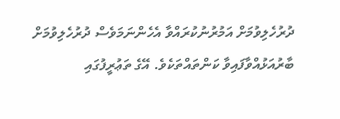ދުރުހެލިވުމަށް އަމުރުނުކުރައްވާ އެހެންނަމަވެސް ދުރުހެލިވުމަށް ބާރުއަޅުއްވާފައިވާ ކަންތައްތަކެވެ. އޭގެ ތަޢުރީފުގައި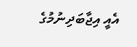އެއީ އިޖާބަދިނުމުގެ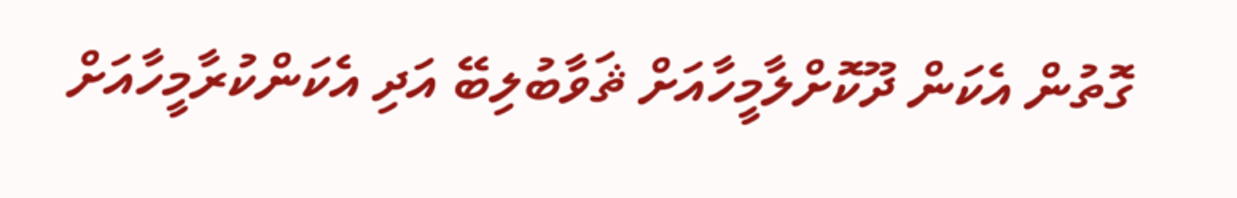ގޮތުން އެކަން ދޫކޮށްލާމީހާއަށް ޘަވާބުލިބޭ އަދި އެކަންކުރާމީހާއަށް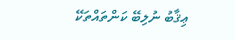ޢިޤާބު ނުލިބޭ ކަންތައްތަކޭ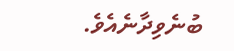ބުނެވިދާނެއެވެ.